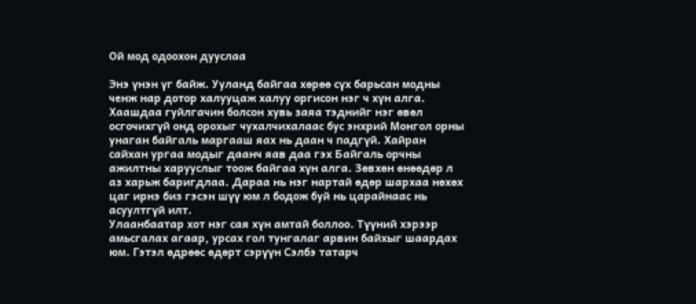Ой мод одоохон дууслаа

Энэ үнэн үг байж. Ууланд байгаа хөрөө сүх барьсан модны ченж нар дотор халууцаж халуу оргисон нэг ч хүн алга. Хаашдаа гуйлгачин болсон хувь заяа тэднийг нэг өвөл осгочихгүй онд орохыг чухалчихалаас бус энхрий Монгол орны унаган байгаль маргааш яах нь даан ч падгүй. Хайран сайхан ургаа модыг даанч яав даа гэх Байгаль орчны ажилтны харууслыг тоож байгаа хүн алга. Зөвхөн өнөөдөр л аз харьж баригдлаа. Дараа нь нэг нартай өдөр шархаа нөхөх цаг ирнэ биз гэсэн шүү юм л бодож буй нь царайнаас нь асуултгүй илт.
Улаанбаатар хот нэг сая хүн амтай боллоо. Түүний хэрээр амьсгалах агаар, урсах гол тунгалаг арвин байхыг шаардах юм. Гэтэл өдрөөс өдөрт сэрүүн Сэлбэ татарч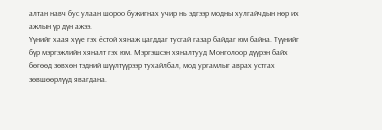алтан навч бус улаан шороо бужигнах учир нь эдгээр модны хулгайчдын нөр их ажлын үр дүн ажээ.
Үүнийг хаая хүүе гэх ёстой хянаж цагддаг тусгай газар байдаг юм байна. Түүнийг бүр мэргэжлийн хяналт гэх юм. Мэргэшсэн хяналтууд Монголоор дүүрэн байх бөгөөд зөвхөн тэдний шүүлтүүрээр тухайлбал, мод ургамлыг аврах устгах зөвшөөрлүүд явагдана.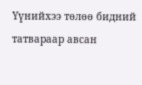Үүнийхээ төлөө бидний татвараар авсан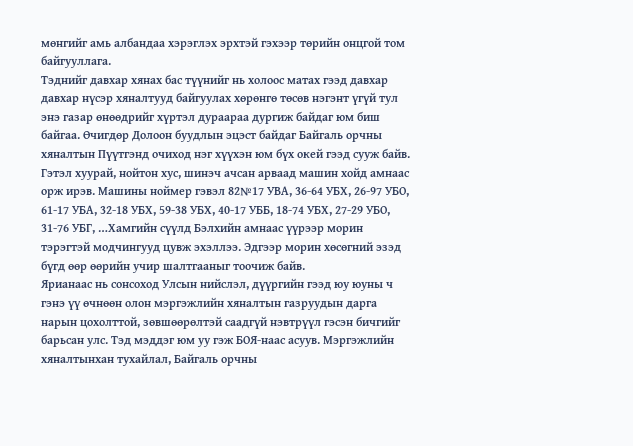мөнгийг амь албандаа хэрэглэх эрхтэй гэхээр төрийн онцгой том байгууллага.
Тэднийг давхар хянах бас түүнийг нь холоос матах гээд давхар давхар нүсэр хяналтууд байгуулах хөрөнгө төсөв нэгэнт үгүй тул энэ газар өнөөдрийг хүртэл дураараа дургиж байдаг юм биш байгаа. Өчигдөр Долоон буудлын эцэст байдаг Байгаль орчны хяналтын Пүүтгэнд очиход нэг хүүхэн юм бүх окей гээд сууж байв. Гэтэл хуурай, нойтон хус, шинэч ачсан арваад машин хойд амнаас орж ирэв. Машины ноймер гэвэл 82№17 УВА, 36-64 УБХ, 26-97 УБО, 61-17 УБА, 32-18 УБХ, 59-38 УБХ, 40-17 УББ, 18-74 УБХ, 27-29 УБО, 31-76 УБГ, …Хамгийн сүүлд Бэлхийн амнаас үүрээр морин тэрэгтэй модчингууд цувж эхэллээ. Эдгээр морин хөсөгний эзэд бүгд өөр өөрийн учир шалтгааныг тоочиж байв.
Ярианаас нь сонсоход Улсын нийслэл, дүүргийн гээд юу юуны ч гэнэ үү өчнөөн олон мэргэжлийн хяналтын газруудын дарга нарын цохолттой, зөвшөөрөлтэй саадгүй нэвтрүүл гэсэн бичгийг барьсан улс. Тэд мэддэг юм уу гэж БОЯ-наас асуув. Мэргэжлийн хяналтынхан тухайлал, Байгаль орчны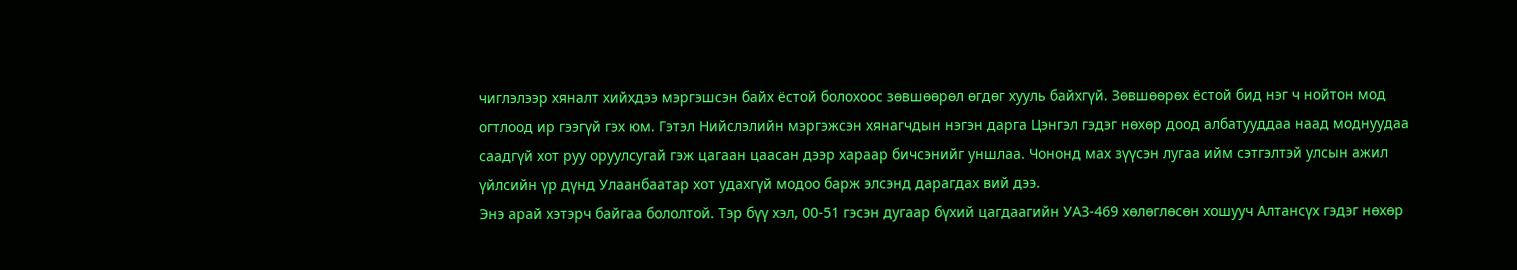чиглэлээр хяналт хийхдээ мэргэшсэн байх ёстой болохоос зөвшөөрөл өгдөг хууль байхгүй. Зөвшөөрөх ёстой бид нэг ч нойтон мод огтлоод ир гээгүй гэх юм. Гэтэл Нийслэлийн мэргэжсэн хянагчдын нэгэн дарга Цэнгэл гэдэг нөхөр доод албатууддаа наад моднуудаа саадгүй хот руу оруулсугай гэж цагаан цаасан дээр хараар бичсэнийг уншлаа. Чононд мах зүүсэн лугаа ийм сэтгэлтэй улсын ажил үйлсийн үр дүнд Улаанбаатар хот удахгүй модоо барж элсэнд дарагдах вий дээ.
Энэ арай хэтэрч байгаа бололтой. Тэр бүү хэл, 00-51 гэсэн дугаар бүхий цагдаагийн УАЗ-469 хөлөглөсөн хошууч Алтансүх гэдэг нөхөр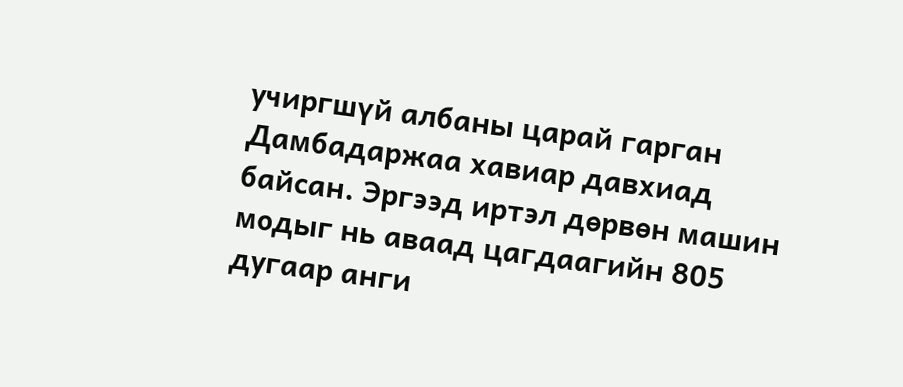учиргшүй албаны царай гарган Дамбадаржаа хавиар давхиад байсан. Эргээд иртэл дөрвөн машин модыг нь аваад цагдаагийн 805 дугаар анги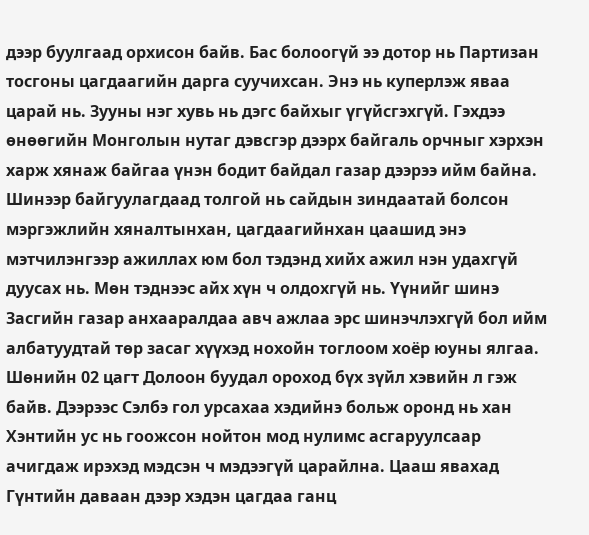дээр буулгаад орхисон байв. Бас болоогүй ээ дотор нь Партизан тосгоны цагдаагийн дарга суучихсан. Энэ нь куперлэж яваа царай нь. Зууны нэг хувь нь дэгс байхыг үгүйсгэхгүй. Гэхдээ өнөөгийн Монголын нутаг дэвсгэр дээрх байгаль орчныг хэрхэн харж хянаж байгаа үнэн бодит байдал газар дээрээ ийм байна. Шинээр байгуулагдаад толгой нь сайдын зиндаатай болсон мэргэжлийн хяналтынхан, цагдаагийнхан цаашид энэ мэтчилэнгээр ажиллах юм бол тэдэнд хийх ажил нэн удахгүй дуусах нь. Мөн тэднээс айх хүн ч олдохгүй нь. Үүнийг шинэ Засгийн газар анхааралдаа авч ажлаа эрс шинэчлэхгүй бол ийм албатуудтай төр засаг хүүхэд нохойн тоглоом хоёр юуны ялгаа. Шөнийн 02 цагт Долоон буудал ороход бүх зүйл хэвийн л гэж байв. Дээрээс Сэлбэ гол урсахаа хэдийнэ больж оронд нь хан Хэнтийн ус нь гоожсон нойтон мод нулимс асгаруулсаар ачигдаж ирэхэд мэдсэн ч мэдээгүй царайлна. Цааш явахад Гүнтийн даваан дээр хэдэн цагдаа ганц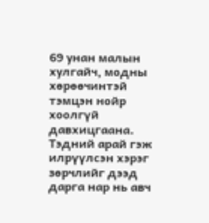69 унан малын хулгайч, модны хөрөөчинтэй тэмцэн нойр хоолгүй давхицгаана. Тэдний арай гэж илрүүлсэн хэрэг зөрчлийг дээд дарга нар нь авч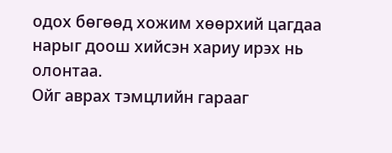одох бөгөөд хожим хөөрхий цагдаа нарыг доош хийсэн хариу ирэх нь олонтаа.
Ойг аврах тэмцлийн гарааг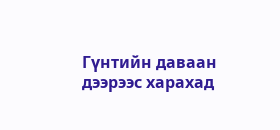Гүнтийн даваан дээрээс харахад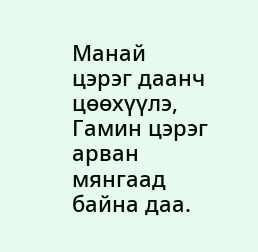Манай цэрэг даанч цөөхүүлэ, Гамин цэрэг арван мянгаад байна даа.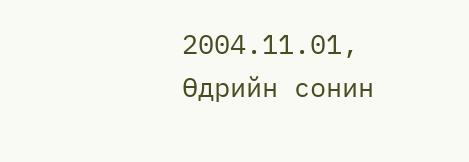2004.11.01, Өдрийн сонин